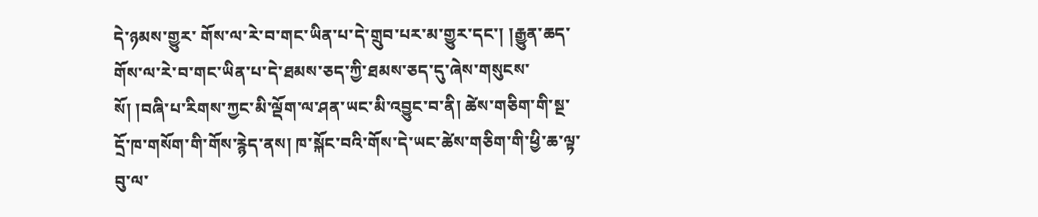དེ་ཉམས་གྱུར་ གོས་ལ་རེ་བ་གང་ཡིན་པ་དེ་གྲུབ་པར་མ་གྱུར་དང་། །རྒྱུན་ཆད་གོས་ལ་རེ་བ་གང་ཡིན་པ་དེ་ཐམས་ཅད་ཀྱི་ཐམས་ཅད་དུ་ཞེས་གསུངས་སོ། །བཞི་པ་རིགས་ཀྱང་མི་ལྡོག་ལ་ཤན་ཡང་མི་འབྱུང་བ་ནི། ཚེས་གཅིག་གི་སྔ་དྲོ་ཁ་གསོག་གི་གོས་རྙེད་ནས། ཁ་སྐོང་བའི་གོས་དེ་ཡང་ཚེས་གཅིག་གི་ཕྱི་ཆ་ལྟ་བུ་ལ་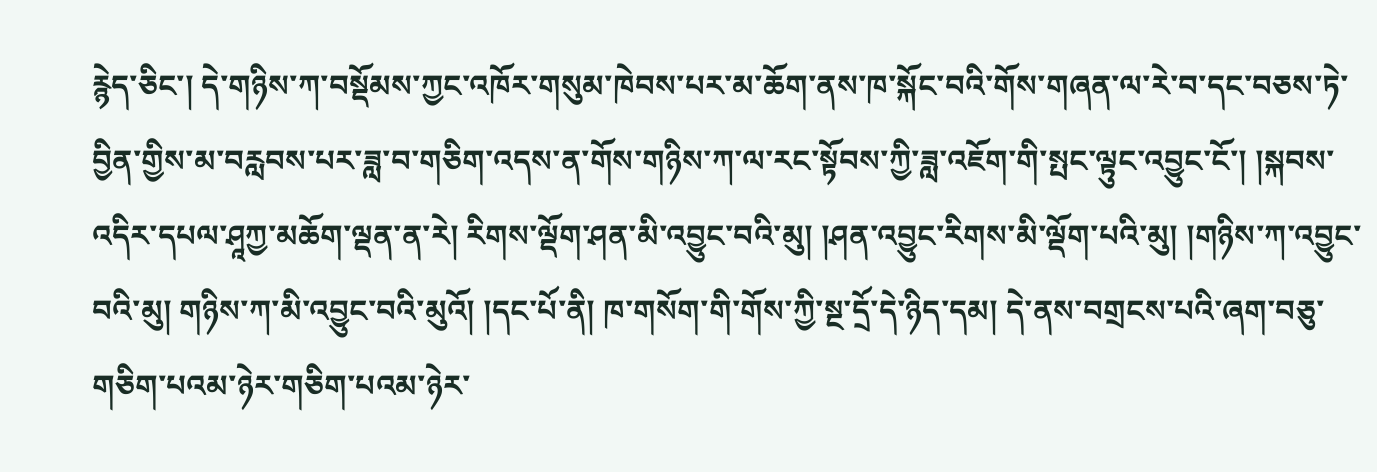རྙེད་ཅིང་། དེ་གཉིས་ཀ་བསྡོམས་ཀྱང་འཁོར་གསུམ་ཁེབས་པར་མ་ཆོག་ནས་ཁ་སྐོང་བའི་གོས་གཞན་ལ་རེ་བ་དང་བཅས་ཏེ་བྱིན་གྱིས་མ་བརླབས་པར་ཟླ་བ་གཅིག་འདས་ན་གོས་གཉིས་ཀ་ལ་རང་སྟོབས་ཀྱི་ཟླ་འཇོག་གི་སྤང་ལྟུང་འབྱུང་ངོ་། །སྐབས་འདིར་དཔལ་ཤཱཀྱ་མཆོག་ལྡན་ན་རེ། རིགས་ལྡོག་ཤན་མི་འབྱུང་བའི་མུ། །ཤན་འབྱུང་རིགས་མི་ལྡོག་པའི་མུ། །གཉིས་ཀ་འབྱུང་བའི་མུ། གཉིས་ཀ་མི་འབྱུང་བའི་མུའོ། །དང་པོ་ནི། ཁ་གསོག་གི་གོས་ཀྱི་སྔ་དྲོ་དེ་ཉིད་དམ། དེ་ནས་བགྲངས་པའི་ཞག་བཅུ་གཅིག་པའམ་ཉེར་གཅིག་པའམ་ཉེར་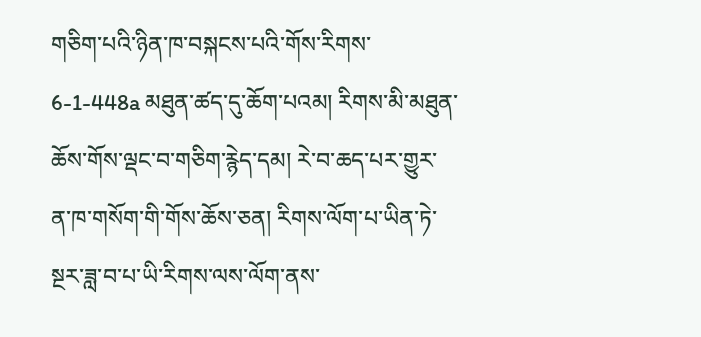གཅིག་པའི་ཉིན་ཁ་བསྐངས་པའི་གོས་རིགས་ 6-1-448a མཐུན་ཚད་དུ་ཆོག་པའམ། རིགས་མི་མཐུན་ཆོས་གོས་ལྡང་བ་གཅིག་རྙེད་དམ། རེ་བ་ཆད་པར་གྱུར་ན་ཁ་གསོག་གི་གོས་ཆོས་ཅན། རིགས་ལོག་པ་ཡིན་ཏེ་སྔར་ཟླ་བ་པ་ཡི་རིགས་ལས་ལོག་ནས་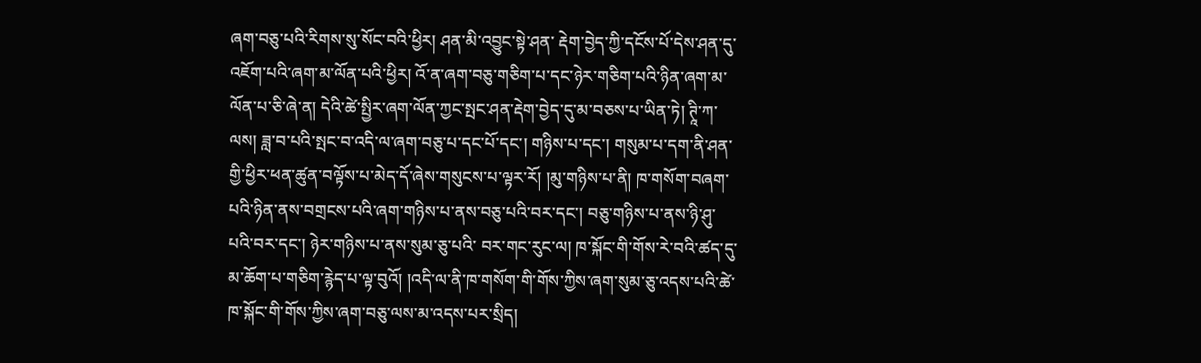ཞག་བཅུ་པའི་རིགས་སུ་སོང་བའི་ཕྱིར། ཤན་མི་འབྱུང་སྟེ་ཤན་ རྡེག་བྱེད་ཀྱི་དངོས་པོ་དེས་ཤན་དུ་འཇོག་པའི་ཞག་མ་ལོན་པའི་ཕྱིར། འོ་ན་ཞག་བཅུ་གཅིག་པ་དང་ཉེར་གཅིག་པའི་ཉིན་ཞག་མ་ལོན་པ་ཅི་ཞེ་ན། དེའི་ཚེ་སྤྱིར་ཞག་ལོན་ཀྱང་སྤང་ཤན་རྡེག་བྱེད་དུ་མ་བཅས་པ་ཡིན་ཏེ། ཊཱི་ཀ་ལས། ཟླ་བ་པའི་སྤང་བ་འདི་ལ་ཞག་བཅུ་པ་དང་པོ་དང་། གཉིས་པ་དང་། གསུམ་པ་དག་ནི་ཤན་གྱི་ཕྱིར་ཕན་ཚུན་བལྟོས་པ་མེད་དོ་ཞེས་གསུངས་པ་ལྟར་རོ། །མུ་གཉིས་པ་ནི། ཁ་གསོག་བཞག་པའི་ཉིན་ནས་བགྲངས་པའི་ཞག་གཉིས་པ་ནས་བཅུ་པའི་བར་དང་། བཅུ་གཉིས་པ་ནས་ཉི་ཤུ་པའི་བར་དང་། ཉེར་གཉིས་པ་ནས་སུམ་ཅུ་པའི་ བར་གང་རུང་ལ། ཁ་སྐོང་གི་གོས་རེ་བའི་ཚད་དུ་མ་ཆོག་པ་གཅིག་རྙེད་པ་ལྟ་བུའོ། །འདི་ལ་ནི་ཁ་གསོག་གི་གོས་ཀྱིས་ཞག་སུམ་ཅུ་འདས་པའི་ཚེ་ཁ་སྐོང་གི་གོས་ཀྱིས་ཞག་བཅུ་ལས་མ་འདས་པར་སྲིད།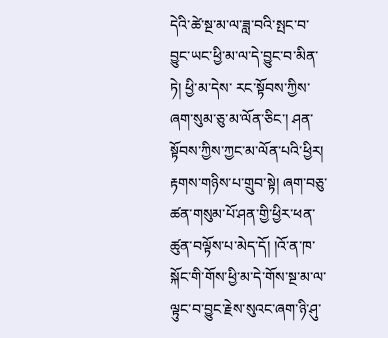དེའི་ཚེ་སྔ་མ་ལ་ཟླ་བའི་སྤང་བ་བྱུང་ཡང་ཕྱི་མ་ལ་དེ་བྱུང་བ་མིན་ཏེ། ཕྱི་མ་དེས་ རང་སྟོབས་ཀྱིས་ཞག་སུམ་ཅུ་མ་ལོན་ཅིང་། ཤན་སྟོབས་ཀྱིས་ཀྱང་མ་ལོན་པའི་ཕྱིར། རྟགས་གཉིས་པ་གྲུབ་སྟེ། ཞག་བཅུ་ཚན་གསུམ་པོ་ཤན་གྱི་ཕྱིར་ཕན་ཚུན་བལྟོས་པ་མེད་དོ། །འོ་ན་ཁ་སྐོང་གི་གོས་ཕྱི་མ་དེ་གོས་སྔ་མ་ལ་ལྟུང་བ་བྱུང་རྗེས་སུའང་ཞག་ཉི་ཤུ་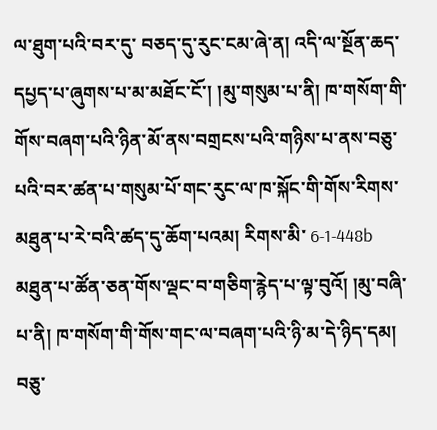ལ་ཐུག་པའི་བར་དུ་ བཅད་དུ་རུང་ངམ་ཞེ་ན། འདི་ལ་སྔོན་ཆད་དཔྱད་པ་ཞུགས་པ་མ་མཐོང་ངོ་། །མུ་གསུམ་པ་ནི། ཁ་གསོག་གི་གོས་བཞག་པའི་ཉིན་མོ་ནས་བགྲངས་པའི་གཉིས་པ་ནས་བཅུ་པའི་བར་ཚན་པ་གསུམ་པོ་གང་རུང་ལ་ཁ་སྐོང་གི་གོས་རིགས་མཐུན་པ་རེ་བའི་ཚད་དུ་ཆོག་པའམ། རིགས་མི་ 6-1-448b མཐུན་པ་ཚོན་ཅན་གོས་ལྡང་བ་གཅིག་རྙེད་པ་ལྟ་བུའོ། །མུ་བཞི་པ་ནི། ཁ་གསོག་གི་གོས་གང་ལ་བཞག་པའི་ཉི་མ་དེ་ཉིད་དམ། བཅུ་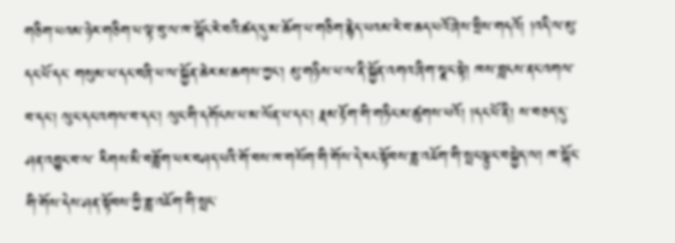གཅིག་པའམ་ཉེར་གཅིག་པ་ལྟ་བུ་ལ་ཁ་སྐོང་རེ་བའི་ཚད་དུ་མ་ཆོག་པ་གཅིག་རྙེད་པའམ་རེ་བ་ཆད་པའོ་ཞེས་བྲིས་གདའོ། །འདི་ལ་མུ་དང་པོ་དང་ གསུམ་པ་དང་བཞི་པ་ལ་སྐྱོན་ཆེར་མ་ཆགས་ཀྱང་། མུ་གཉིས་པ་ལ་ནི་སྐྱོན་འགའ་ཞིག་སྣང་སྟེ། ཁས་བླངས་ནང་འགལ་བ་དང་། ལུང་དང་འགལ་བ་དང་། ལུང་གི་དགོངས་པ་མ་ལོན་པ་དང་། རྣམ་རྟོག་གི་གཏིང་མ་ཚུགས་པའོ། །དང་པོ་ནི། ས་བཅད་དུ་ཤན་འབྱུང་བ་ལ་ རིགས་མི་བཟློག་པར་བཤད་པའི་གོ་བས་ཁ་གསོག་གི་གོས་དེ་རང་སྟོབས་ཟླ་འཇོག་གི་སྤང་ལྟུང་བསྐྱེད་ལ། ཁ་སྐོང་གི་གོས་དེས་ཤན་སྟོབས་ཀྱི་ཟླ་འཇོག་གི་སྤང་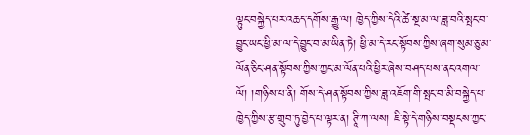ལྟུང་བསྐྱེད་པར་འཆད་དགོས་རྒྱུ་ལ། ཁྱེད་ཀྱིས་དེའི་ཚེ་སྔ་མ་ལ་ཟླ་བའི་སྤང་བ་བྱུང་ཡང་ཕྱི་མ་ལ་དེ་བྱུང་བ་མ་ཡིན་ཏེ། ཕྱི་མ་དེ་རང་སྟོབས་ཀྱིས་ཞག་སུམ་ཅུ་མ་ལོན་ཅིང་ཤན་སྟོབས་ཀྱིས་ཀྱང་མ་ལོན་པའི་ཕྱིར་ཞེས་བཤད་པས་ནང་འགལ་ལོ། །གཉིས་པ་ནི། གོས་དེ་ཤན་སྟོབས་ཀྱིས་ཟླ་འཇོག་གི་སྤང་བ་མི་བསྐྱེད་པ་ཁྱེད་ཀྱིས་རྩ་གྲུབ་ཏུ་བྱེད་པ་ལྟར་ན། ཊཱི་ཀ་ལས། ཇི་སྟེ་དེ་གཉིས་བསྡངས་ཀྱང་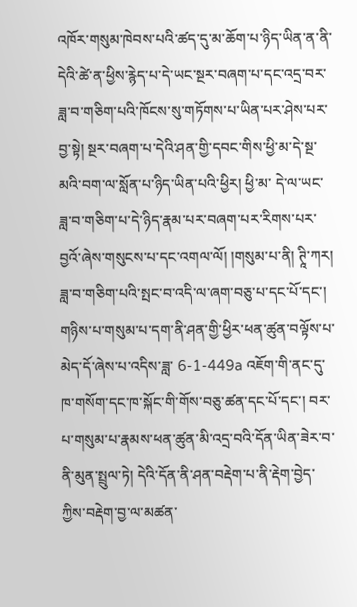འཁོར་གསུམ་ཁེབས་པའི་ཚད་དུ་མ་ཆོག་པ་ཉིད་ཡིན་ན་ནི་དེའི་ཚེ་ན་ཕྱིས་རྙེད་པ་དེ་ཡང་སྔར་བཞག་པ་དང་འདྲ་བར་ཟླ་བ་གཅིག་པའི་ཁོངས་སུ་གཏོགས་པ་ཡིན་པར་ཤེས་པར་བྱ་སྟེ། སྔར་བཞག་པ་དེའི་ཤན་གྱི་དབང་གིས་ཕྱི་མ་དེ་སྔ་མའི་བག་ལ་སློན་པ་ཉིད་ཡིན་པའི་ཕྱིར། ཕྱི་མ་ དེ་ལ་ཡང་ཟླ་བ་གཅིག་པ་དེ་ཉིད་རྣམ་པར་བཞག་པར་རིགས་པར་བྱའོ་ཞེས་གསུངས་པ་དང་འགལ་ལོ། །གསུམ་པ་ནི། ཊཱི་ཀར། ཟླ་བ་གཅིག་པའི་སྤང་བ་འདི་ལ་ཞག་བཅུ་པ་དང་པོ་དང་། གཉིས་པ་གསུམ་པ་དག་ནི་ཤན་གྱི་ཕྱིར་ཕན་ཚུན་བལྟོས་པ་མེད་དོ་ཞེས་པ་འདིས་ཟླ་ 6-1-449a འཇོག་གི་ནང་དུ་ཁ་གསོག་དང་ཁ་སྐོང་གི་གོས་བཅུ་ཚན་དང་པོ་དང་། བར་པ་གསུམ་པ་རྣམས་ཕན་ཚུན་མི་འདྲ་བའི་དོན་ཡིན་ཟེར་བ་ནི་མུན་སྤྲུལ་ཏེ། དེའི་དོན་ནི་ཤན་བརྡེག་པ་ནི་རྡེག་བྱེད་ཀྱིས་བརྡེག་བྱ་ལ་མཚན་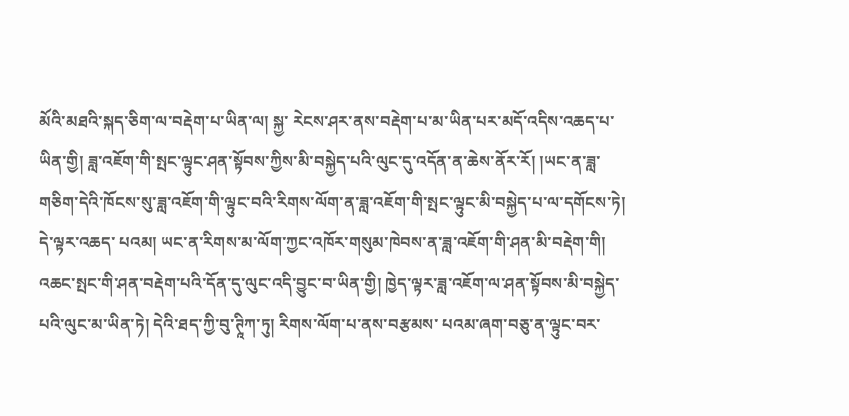མོའི་མཐའི་སྐད་ཅིག་ལ་བརྡེག་པ་ཡིན་ལ། སྐྱ་ རེངས་ཤར་ནས་བརྡེག་པ་མ་ཡིན་པར་མདོ་འདིས་འཆད་པ་ཡིན་གྱི། ཟླ་འཇོག་གི་སྤང་ལྟུང་ཤན་སྟོབས་ཀྱིས་མི་བསྐྱེད་པའི་ལུང་དུ་འདོན་ན་ཆེས་ནོར་རོ། །ཡང་ན་ཟླ་གཅིག་དེའི་ཁོངས་སུ་ཟླ་འཇོག་གི་ལྟུང་བའི་རིགས་ལོག་ན་ཟླ་འཇོག་གི་སྤང་ལྟུང་མི་བསྐྱེད་པ་ལ་དགོངས་ཏེ། དེ་ལྟར་འཆད་ པའམ། ཡང་ན་རིགས་མ་ལོག་ཀྱང་འཁོར་གསུམ་ཁེབས་ན་ཟླ་འཇོག་གི་ཤན་མི་བརྡེག་གི། འཆང་སྤང་གི་ཤན་བརྡེག་པའི་དོན་དུ་ལུང་འདི་བྱུང་བ་ཡིན་གྱི། ཁྱེད་ལྟར་ཟླ་འཇོག་ལ་ཤན་སྟོབས་མི་བསྐྱེད་པའི་ལུང་མ་ཡིན་ཏེ། དེའི་ཐད་ཀྱི་བུ་ཊཱིཀ་ཏུ། རིགས་ལོག་པ་ནས་བརྩམས་ པའམ་ཞག་བཅུ་ན་ལྟུང་བར་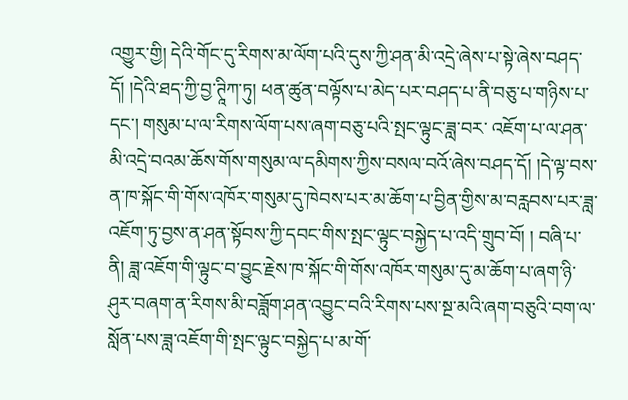འགྱུར་གྱི། དེའི་གོང་དུ་རིགས་མ་ལོག་པའི་དུས་ཀྱི་ཤན་མི་འདྲེ་ཞེས་པ་སྟེ་ཞེས་བཤད་དོ། །དེའི་ཐད་ཀྱི་བྱ་ཊཱིཀ་ཏུ། ཕན་ཚུན་བལྟོས་པ་མེད་པར་བཤད་པ་ནི་བཅུ་པ་གཉིས་པ་དང་། གསུམ་པ་ལ་རིགས་ལོག་པས་ཞག་བཅུ་པའི་སྤང་ལྟུང་ཟླ་བར་ འཇོག་པ་ལ་ཤན་མི་འདྲེ་བའམ་ཆོས་གོས་གསུམ་ལ་དམིགས་ཀྱིས་བསལ་བའོ་ཞེས་བཤད་དོ། །དེ་ལྟ་བས་ན་ཁ་སྐོང་གི་གོས་འཁོར་གསུམ་དུ་ཁེབས་པར་མ་ཆོག་པ་བྱིན་གྱིས་མ་བརླབས་པར་ཟླ་འཇོག་ཏུ་བྱས་ན་ཤན་སྟོབས་ཀྱི་དབང་གིས་སྤང་ལྟུང་བསྐྱེད་པ་འདི་གྲུབ་བོ། ། བཞི་པ་ནི། ཟླ་འཇོག་གི་ལྟུང་བ་བྱུང་རྗེས་ཁ་སྐོང་གི་གོས་འཁོར་གསུམ་དུ་མ་ཆོག་པ་ཞག་ཉི་ཤུར་བཞག་ན་རིགས་མི་བཟློག་ཤན་འབྱུང་བའི་རིགས་པས་སྔ་མའི་ཞག་བཅུའི་བག་ལ་སློན་པས་ཟླ་འཇོག་གི་སྤང་ལྟུང་བསྐྱེད་པ་མ་གོ་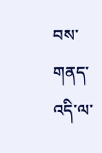བས་གནད་འདི་ལ་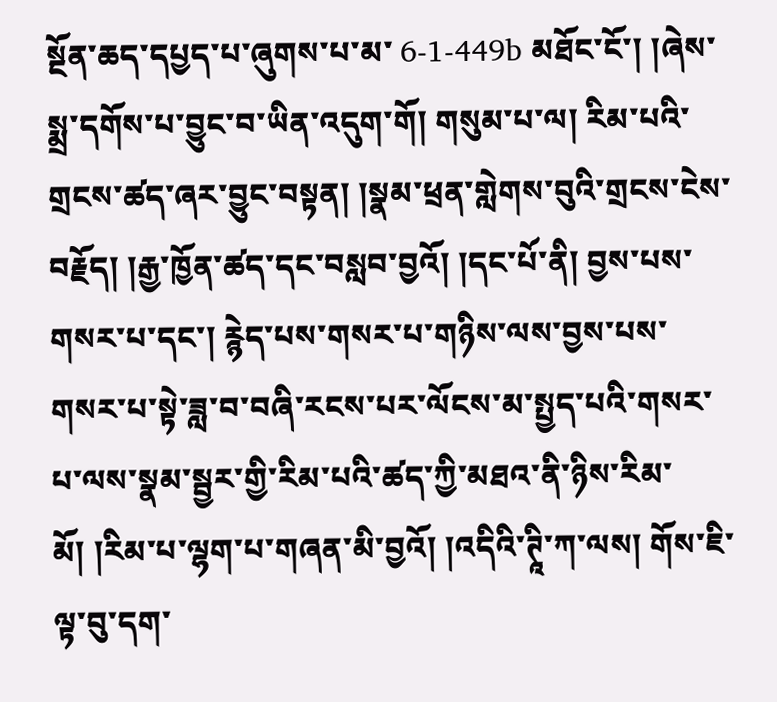སྔོན་ཆད་དཔྱད་པ་ཞུགས་པ་མ་ 6-1-449b མཐོང་ངོ་། །ཞེས་སྨྲ་དགོས་པ་བྱུང་བ་ཡིན་འདུག་གོ། གསུམ་པ་ལ། རིམ་པའི་གྲངས་ཚད་ཞར་བྱུང་བསྟན། །སྣམ་ཕྲན་གླེགས་བུའི་གྲངས་ངེས་བརྗོད། །རྒྱ་ཁྱོན་ཚད་དང་བསླབ་བྱའོ། །དང་པོ་ནི། བྱས་པས་གསར་པ་དང་། རྙེད་པས་གསར་པ་གཉིས་ལས་བྱས་པས་ གསར་པ་སྟེ་ཟླ་བ་བཞི་རངས་པར་ལོངས་མ་སྤྱད་པའི་གསར་པ་ལས་སྣམ་སྦྱར་གྱི་རིམ་པའི་ཚད་ཀྱི་མཐའ་ནི་ཉིས་རིམ་མོ། །རིམ་པ་ལྷག་པ་གཞན་མི་བྱའོ། །འདིའི་ཊཱི་ཀ་ལས། གོས་ཇི་ལྟ་བུ་དག་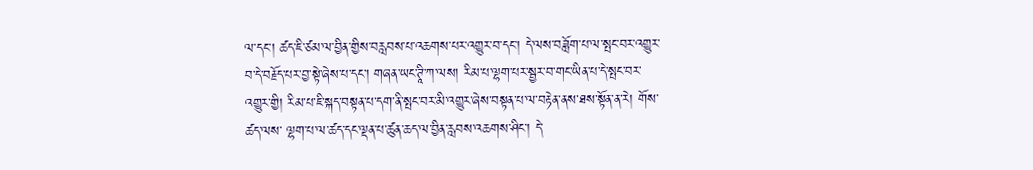ལ་དང་། ཚད་ཇི་ཙམ་ལ་བྱིན་གྱིས་བརླབས་པ་འཆགས་པར་འགྱུར་བ་དང་། དེ་ལས་བཟློག་པ་ལ་སྤང་བར་འགྱུར་བ་དེ་བརྗོད་པར་བྱ་སྟེ་ཞེས་པ་དང་། གཞན་ཡང་ཊཱི་ཀ་ལས། རིམ་པ་ལྷག་པར་སྦྱར་བ་གང་ཡིན་པ་དེ་སྤང་བར་འགྱུར་གྱི། རིམ་པ་ཇི་སྐད་བསྟན་པ་དག་ནི་སྤང་བར་མི་འགྱུར་ཞེས་བསྟན་པ་ལ་བརྟེན་ནས་ཐས་སྟོན་ན་རེ། གོས་ཚད་ལས་ ལྷག་པ་ལ་ཚད་དང་ལྡན་པ་ཚུན་ཆད་ལ་བྱིན་རླབས་འཆགས་ཤིང་། དེ་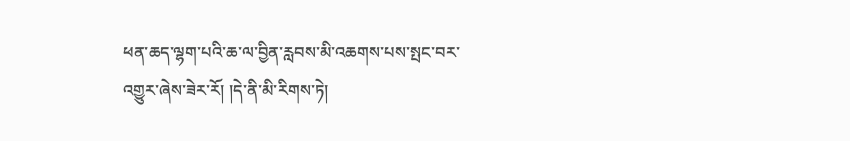ཕན་ཆད་ལྷག་པའི་ཆ་ལ་བྱིན་རླབས་མི་འཆགས་པས་སྤང་བར་འགྱུར་ཞེས་ཟེར་རོ། །དེ་ནི་མི་རིགས་ཏེ།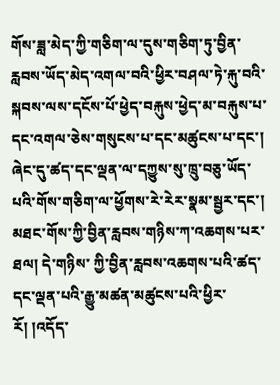གོས་ཟླ་མེད་ཀྱི་གཅིག་ལ་དུས་གཅིག་ཏུ་བྱིན་རླབས་ཡོད་མེད་འགལ་བའི་ཕྱིར་བཤལ་ཏེ་རྐུ་བའི་ སྐབས་ལས་དངོས་པོ་ཕྱེད་བརྐུས་ཕྱེད་མ་བརྐུས་པ་དང་འགལ་ཅེས་གསུངས་པ་དང་མཚུངས་པ་དང་། ཞེང་དུ་ཚད་དང་ལྡན་ལ་དཀྱུས་སུ་ཁྲུ་བཅུ་ཡོད་པའི་གོས་གཅིག་ལ་ཕྱོགས་རེ་རེར་སྣམ་སྦྱར་དང་། མཐང་གོས་ཀྱི་བྱིན་རླབས་གཉིས་ཀ་འཆགས་པར་ཐལ། དེ་གཉིས་ ཀྱི་བྱིན་རླབས་འཆགས་པའི་ཚད་དང་ལྡན་པའི་རྒྱུ་མཚན་མཚུངས་པའི་ཕྱིར་རོ། །འདོད་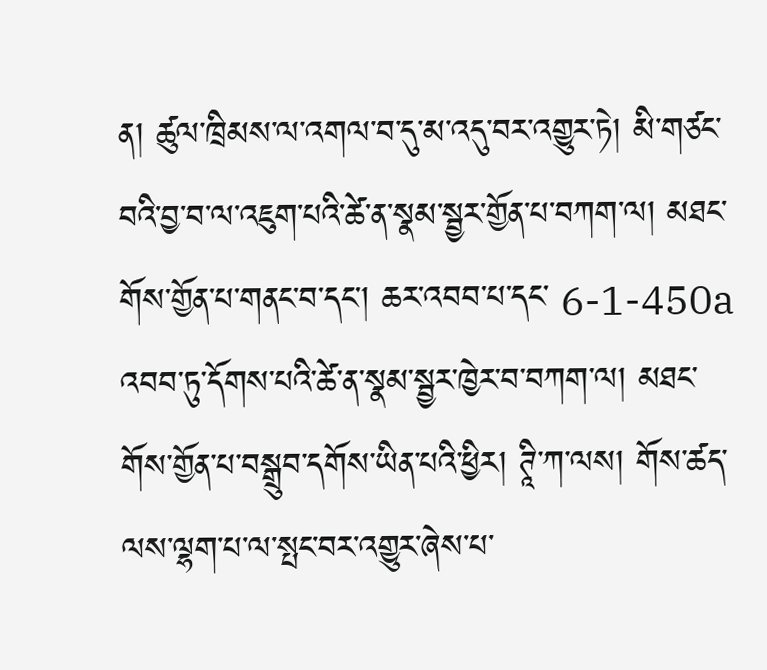ན། ཚུལ་ཁྲིམས་ལ་འགལ་བ་དུ་མ་འདུ་བར་འགྱུར་ཏེ། མི་གཙང་བའི་བྱ་བ་ལ་འཇུག་པའི་ཚེ་ན་སྣམ་སྦྱར་གྱོན་པ་བཀག་ལ། མཐང་གོས་གྱོན་པ་གནང་བ་དང་། ཆར་འབབ་པ་དང་ 6-1-450a འབབ་ཏུ་དོགས་པའི་ཚེ་ན་སྣམ་སྦྱར་ཁྱེར་བ་བཀག་ལ། མཐང་གོས་གྱོན་པ་བསྒྲུབ་དགོས་ཡིན་པའི་ཕྱིར། ཊཱི་ཀ་ལས། གོས་ཚད་ལས་ལྷག་པ་ལ་སྤང་བར་འགྱུར་ཞེས་པ་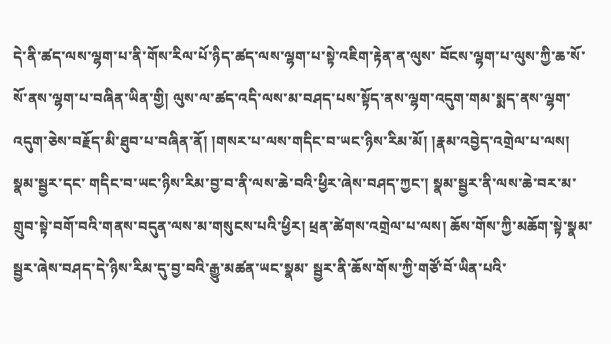དེ་ནི་ཚད་ལས་ལྷག་པ་ནི་གོས་རིལ་པོ་ཉིད་ཚད་ལས་ལྷག་པ་སྟེ་འཇིག་རྟེན་ན་ལུས་ བོངས་ལྷག་པ་ལུས་ཀྱི་ཆ་སོ་སོ་ནས་ལྷག་པ་བཞིན་ཡིན་གྱི། ལུས་ལ་ཚད་འདི་ལས་མ་བཤད་པས་སྟོད་ནས་ལྷག་འདུག་གམ་སྨད་ནས་ལྷག་འདུག་ཅེས་བརྗོད་མི་ཐུབ་པ་བཞིན་ནོ། །གསར་པ་ལས་གདིང་བ་ཡང་ཉིས་རིམ་མོ། །རྣམ་འབྱེད་འགྲེལ་པ་ལས། སྣམ་སྦྱར་དང་ གདིང་བ་ཡང་ཉིས་རིམ་བྱ་བ་ནི་ལས་ཆེ་བའི་ཕྱིར་ཞེས་བཤད་ཀྱང་། སྣམ་སྦྱར་ནི་ལས་ཆེ་བར་མ་གྲུབ་སྟེ་བགོ་བའི་གནས་བདུན་ལས་མ་གསུངས་པའི་ཕྱིར། ཕྲན་ཚེགས་འགྲེལ་པ་ལས། ཆོས་གོས་ཀྱི་མཆོག་སྟེ་སྣམ་སྦྱར་ཞེས་བཤད་དེ་ཉིས་རིམ་དུ་བྱ་བའི་རྒྱུ་མཚན་ཡང་སྣམ་ སྦྱར་ནི་ཆོས་གོས་ཀྱི་གཙོ་བོ་ཡིན་པའི་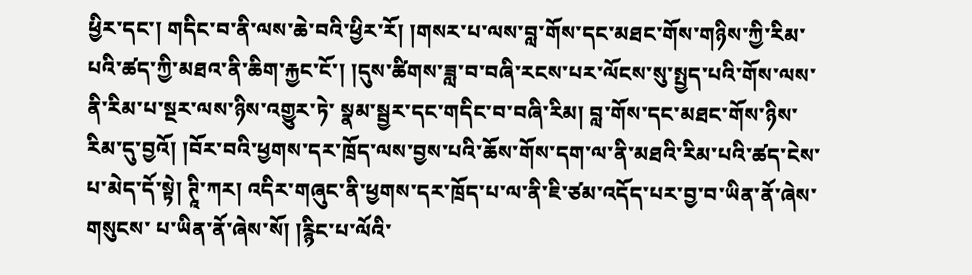ཕྱིར་དང་། གདིང་བ་ནི་ལས་ཆེ་བའི་ཕྱིར་རོ། །གསར་པ་ལས་བླ་གོས་དང་མཐང་གོས་གཉིས་ཀྱི་རིམ་པའི་ཚད་ཀྱི་མཐའ་ནི་ཆིག་རྐྱང་ངོ་། །དུས་ཚིགས་ཟླ་བ་བཞི་རངས་པར་ལོངས་སུ་སྤྱད་པའི་གོས་ལས་ནི་རིམ་པ་སྔར་ལས་ཉིས་འགྱུར་ཏེ་ སྣམ་སྦྱར་དང་གདིང་བ་བཞི་རིམ། བླ་གོས་དང་མཐང་གོས་ཉིས་རིམ་དུ་བྱའོ། །བོར་བའི་ཕྱགས་དར་ཁྲོད་ལས་བྱས་པའི་ཆོས་གོས་དག་ལ་ནི་མཐའི་རིམ་པའི་ཚད་ངེས་པ་མེད་དོ་སྟེ། ཊཱི་ཀར། འདིར་གཞུང་ནི་ཕྱགས་དར་ཁྲོད་པ་ལ་ནི་ཇི་ཙམ་འདོད་པར་བྱ་བ་ཡིན་ནོ་ཞེས་གསུངས་ པ་ཡིན་ནོ་ཞེས་སོ། །རྙིང་པ་ལོའི་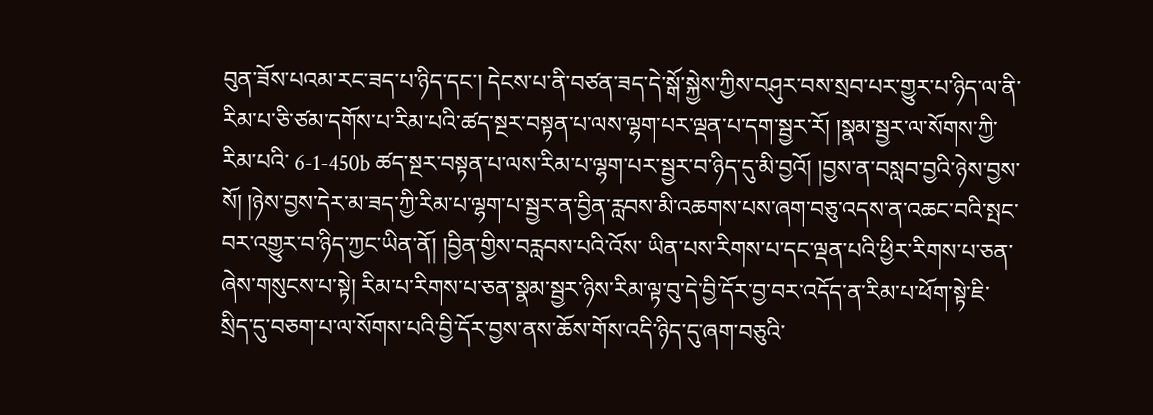བུན་ཟོས་པའམ་རང་ཟད་པ་ཉིད་དང་། དེངས་པ་ནི་བཙན་ཟད་དེ་སྒོ་སྐྱེས་ཀྱིས་བཤུར་བས་སྲབ་པར་གྱུར་པ་ཉིད་ལ་ནི་རིམ་པ་ཅི་ཙམ་དགོས་པ་རིམ་པའི་ཚད་སྔར་བསྟན་པ་ལས་ལྷག་པར་ལྡན་པ་དག་སྦྱར་རོ། །སྣམ་སྦྱར་ལ་སོགས་ཀྱི་རིམ་པའི་ 6-1-450b ཚད་སྔར་བསྟན་པ་ལས་རིམ་པ་ལྷག་པར་སྦྱར་བ་ཉིད་དུ་མི་བྱའོ། །བྱས་ན་བསླབ་བྱའི་ཉེས་བྱས་སོ། །ཉེས་བྱས་དེར་མ་ཟད་ཀྱི་རིམ་པ་ལྷག་པ་སྦྱར་ན་བྱིན་རླབས་མི་འཆགས་པས་ཞག་བཅུ་འདས་ན་འཆང་བའི་སྤང་བར་འགྱུར་བ་ཉིད་ཀྱང་ཡིན་ནོ། །བྱིན་གྱིས་བརླབས་པའི་འོས་ ཡིན་པས་རིགས་པ་དང་ལྡན་པའི་ཕྱིར་རིགས་པ་ཅན་ཞེས་གསུངས་པ་སྟེ། རིམ་པ་རིགས་པ་ཅན་སྣམ་སྦྱར་ཉིས་རིམ་ལྟ་བུ་དེ་བྱི་དོར་བྱ་བར་འདོད་ན་རིམ་པ་ཕོག་སྟེ་ཇི་སྲིད་དུ་བཅག་པ་ལ་སོགས་པའི་བྱི་དོར་བྱས་ནས་ཆོས་གོས་འདི་ཉིད་དུ་ཞག་བཅུའི་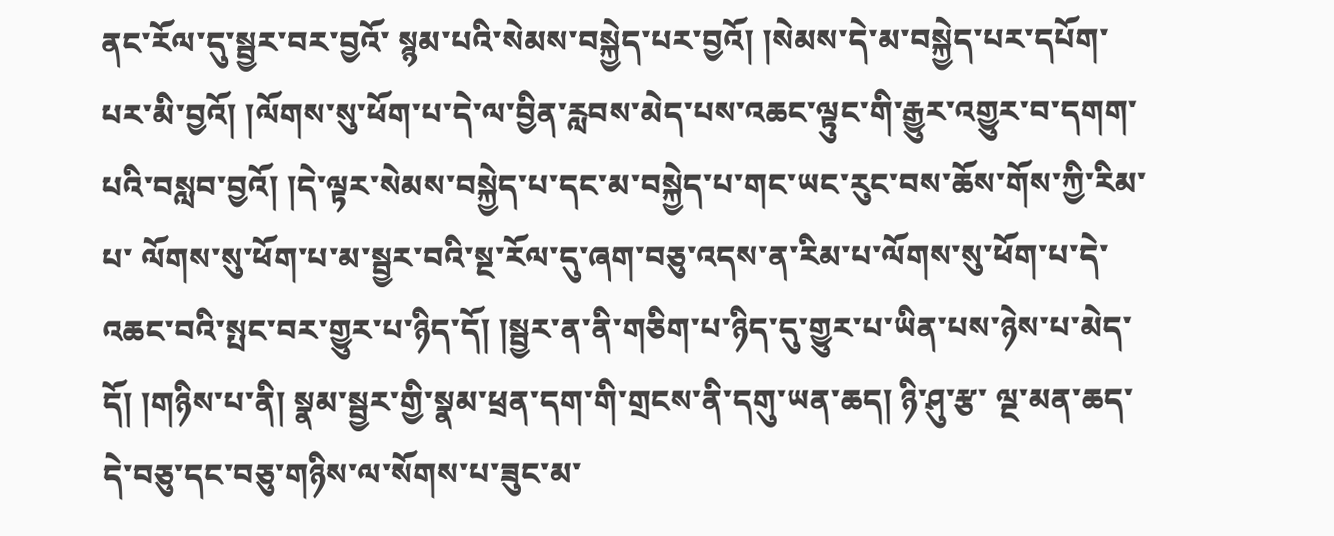ནང་རོལ་དུ་སྦྱར་བར་བྱའོ་ སྙམ་པའི་སེམས་བསྐྱེད་པར་བྱའོ། །སེམས་དེ་མ་བསྐྱེད་པར་དཔོག་པར་མི་བྱའོ། །ལོགས་སུ་ཕོག་པ་དེ་ལ་བྱིན་རླབས་མེད་པས་འཆང་ལྟུང་གི་རྒྱུར་འགྱུར་བ་དགག་པའི་བསླབ་བྱའོ། །དེ་ལྟར་སེམས་བསྐྱེད་པ་དང་མ་བསྐྱེད་པ་གང་ཡང་རུང་བས་ཆོས་གོས་ཀྱི་རིམ་པ་ ལོགས་སུ་ཕོག་པ་མ་སྦྱར་བའི་སྔ་རོལ་དུ་ཞག་བཅུ་འདས་ན་རིམ་པ་ལོགས་སུ་ཕོག་པ་དེ་འཆང་བའི་སྤང་བར་གྱུར་པ་ཉིད་དོ། །སྦྱར་ན་ནི་གཅིག་པ་ཉིད་དུ་གྱུར་པ་ཡིན་པས་ཉེས་པ་མེད་དོ། །གཉིས་པ་ནི། སྣམ་སྦྱར་གྱི་སྣམ་ཕྲན་དག་གི་གྲངས་ནི་དགུ་ཡན་ཆད། ཉི་ཤུ་རྩ་ ལྔ་མན་ཆད་དེ་བཅུ་དང་བཅུ་གཉིས་ལ་སོགས་པ་ཟུང་མ་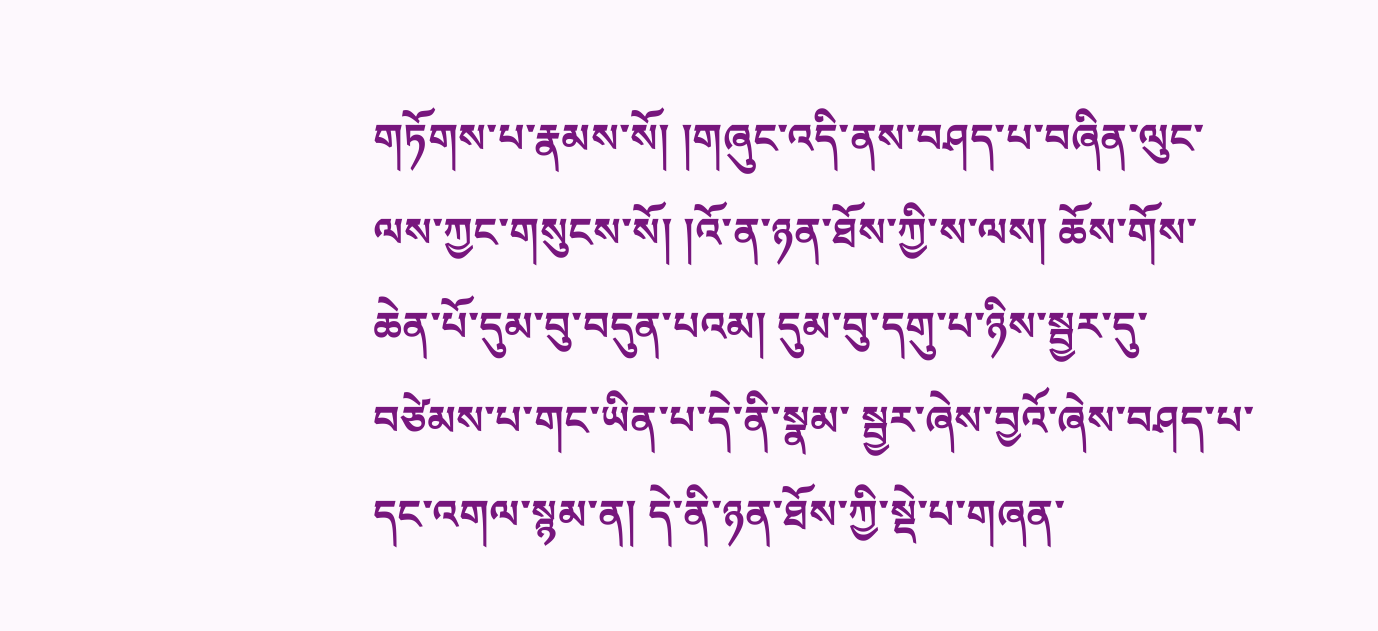གཏོགས་པ་རྣམས་སོ། །གཞུང་འདི་ནས་བཤད་པ་བཞིན་ལུང་ལས་ཀྱང་གསུངས་སོ། །འོ་ན་ཉན་ཐོས་ཀྱི་ས་ལས། ཆོས་གོས་ཆེན་པོ་དུམ་བུ་བདུན་པའམ། དུམ་བུ་དགུ་པ་ཉིས་སྦྱར་དུ་བཙེམས་པ་གང་ཡིན་པ་དེ་ནི་སྣམ་ སྦྱར་ཞེས་བྱའོ་ཞེས་བཤད་པ་དང་འགལ་སྙམ་ན། དེ་ནི་ཉན་ཐོས་ཀྱི་སྡེ་པ་གཞན་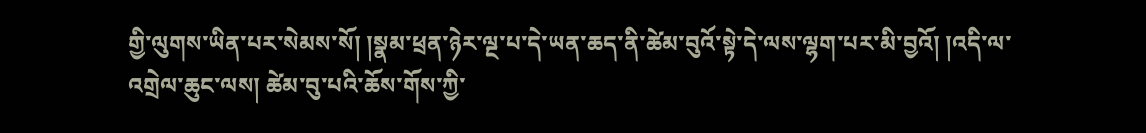གྱི་ལུགས་ཡིན་པར་སེམས་སོ། །སྣམ་ཕྲན་ཉེར་ལྔ་པ་དེ་ཡན་ཆད་ནི་ཚེམ་བུའོ་སྟེ་དེ་ལས་ལྷག་པར་མི་བྱའོ། །འདི་ལ་འགྲེལ་ཆུང་ལས། ཚེམ་བུ་པའི་ཆོས་གོས་ཀྱི་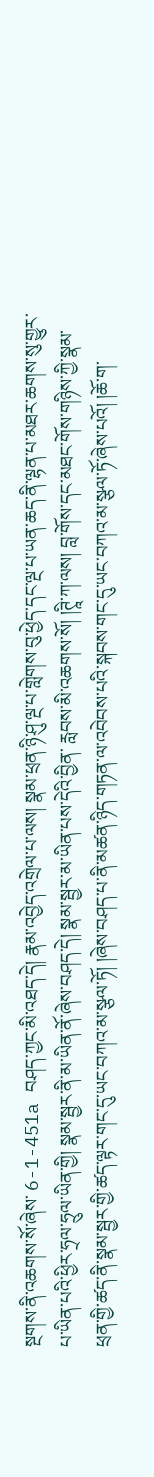སྔགས་ནི་འཆགས་སོ་ཞེས་ 6-1-451a བཤད་ཀྱང་མི་འཐད་དེ། རྣམ་འབྱེད་འགྲེལ་པ་ལས། སྣམ་ཕྲན་ཉི་ཤུ་ལྔ་པ་གླེགས་བུ་ཕྱེད་དང་ལྔ་པ་ཡན་ཆད་ནི་ལྷན་པ་མཐར་ཆགས་སུ་གྱུར་པ་ཡིན་པའི་ཕྱིར་ཧྲལ་ཧྲུལ་ཡིན་གྱི། སྣམ་སྦྱར་ནི་མ་ཡིན་ནོ་ཞེས་བཤད་དེ། སྣམ་སྦྱར་མ་ཡིན་པས་དེའི་བྱིན་ རླབས་མི་འཆགས་སོ། །ཊཱི་ཀ་ལས། བླ་གོས་དང་མཐང་གོས་གཉིས་ཀྱི་སྣམ་ཕྲན་གྱི་ཚད་ནི་སྣམ་སྦྱར་གྱི་ཚད་ལྟར་གང་དུ་ཡང་བཀའ་མ་སྩལ་ཏོ། །ཞེས་བཤད་པ་ནི་མཚན་ཉིད་གཏན་ལ་འབེབས་པའི་སྐབས་གང་དུ་ཡང་བཀའ་མ་སྩལ་ཏོ་ཞེས་པའོ། །ཆོ་ག་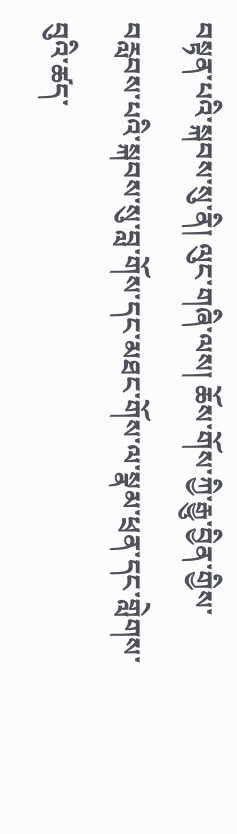བསྟན་པའི་སྐབས་སུ་ནི། ལུང་གཞི་ལས། ཆོས་གོས་ཀྱི་རྒྱུ་བྱིན་གྱིས་བརླབས་པའི་སྐབས་སུ་བླ་གོས་དང་མཐང་གོས་ལ་སྣམ་ཕྲན་དང་གླེགས་བུའི་ཚད་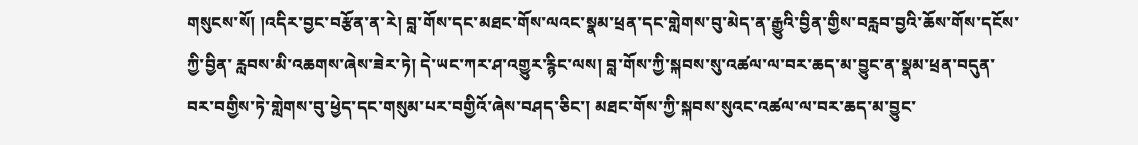གསུངས་སོ། །འདིར་བྱང་བརྩོན་ན་རེ། བླ་གོས་དང་མཐང་གོས་ལའང་སྣམ་ཕྲན་དང་གླེགས་བུ་མེད་ན་རྒྱུའི་བྱིན་གྱིས་བརླབ་བྱའི་ཆོས་གོས་དངོས་ཀྱི་བྱིན་ རླབས་མི་འཆགས་ཞེས་ཟེར་ཏེ། དེ་ཡང་ཀར་ཤ་འགྱུར་རྙིང་ལས། བླ་གོས་ཀྱི་སྐབས་སུ་འཚལ་ལ་བར་ཆད་མ་བྱུང་ན་སྣམ་ཕྲན་བདུན་བར་བགྱིས་ཏེ་གླེགས་བུ་ཕྱེད་དང་གསུམ་པར་བགྱིའོ་ཞེས་བཤད་ཅིང་། མཐང་གོས་ཀྱི་སྐབས་སུའང་འཚལ་ལ་བར་ཆད་མ་བྱུང་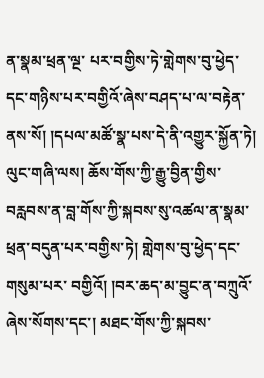ན་སྣམ་ཕྲན་ལྔ་ པར་བགྱིས་ཏེ་གླེགས་བུ་ཕྱེད་དང་གཉིས་པར་བགྱིའོ་ཞེས་བཤད་པ་ལ་བརྟེན་ནས་སོ། །དཔལ་མཚོ་སྣ་པས་དེ་ནི་འགྱུར་སྐྱོན་ཏེ། ལུང་གཞི་ལས། ཆོས་གོས་ཀྱི་རྒྱུ་བྱིན་གྱིས་བརླབས་ན་བླ་གོས་ཀྱི་སྐབས་སུ་འཚལ་ན་སྣམ་ཕྲན་བདུན་པར་བགྱིས་ཏེ། གླེགས་བུ་ཕྱེད་དང་གསུམ་པར་ བགྱིའོ། །བར་ཆད་མ་བྱུང་ན་བཀྲུའོ་ཞེས་སོགས་དང་། མཐང་གོས་ཀྱི་སྐབས་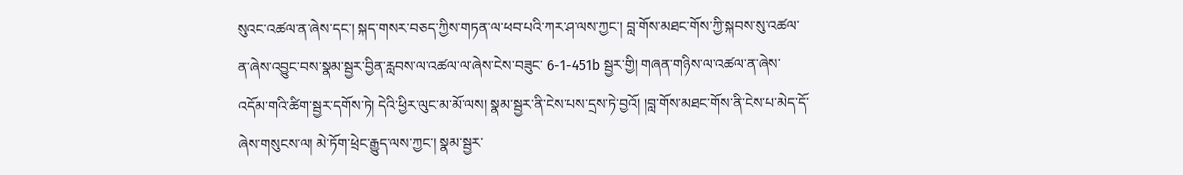སུའང་འཚལ་ན་ཞེས་དང་། སྐད་གསར་བཅད་ཀྱིས་གཏན་ལ་ཕབ་པའི་ཀར་ཤ་ལས་ཀྱང་། བླ་གོས་མཐང་གོས་ཀྱི་སྐབས་སུ་འཚལ་ན་ཞེས་འབྱུང་བས་སྣམ་སྦྱར་བྱིན་རླབས་ལ་འཚལ་ལ་ཞེས་ངེས་བཟུང་ 6-1-451b སྦྱར་གྱི། གཞན་གཉིས་ལ་འཚལ་ན་ཞེས་འདོམ་གའི་ཚིག་སྦྱར་དགོས་ཏེ། དེའི་ཕྱིར་ལུང་མ་མོ་ལས། སྣམ་སྦྱར་ནི་ངེས་པས་དྲས་ཏེ་བྱའོ། །བླ་གོས་མཐང་གོས་ནི་ངེས་པ་མེད་དོ་ཞེས་གསུངས་ལ། མེ་ཏོག་ཕྲེང་རྒྱུད་ལས་ཀྱང་། སྣམ་སྦྱར་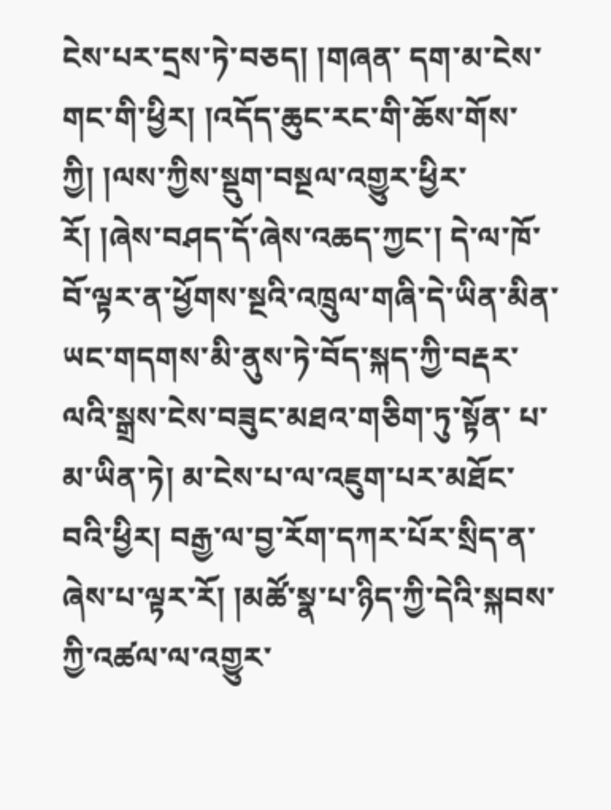ངེས་པར་དྲས་ཏེ་བཅད། །གཞན་ དག་མ་ངེས་གང་གི་ཕྱིར། །འདོད་ཆུང་རང་གི་ཆོས་གོས་ཀྱི། །ལས་ཀྱིས་སྡུག་བསྔལ་འགྱུར་ཕྱིར་རོ། །ཞེས་བཤད་དོ་ཞེས་འཆད་ཀྱང་། དེ་ལ་ཁོ་བོ་ལྟར་ན་ཕྱོགས་སྔའི་འཁྲུལ་གཞི་དེ་ཡིན་མིན་ཡང་གདགས་མི་ནུས་ཏེ་བོད་སྐད་ཀྱི་བརྡར་ལའི་སྒྲས་ངེས་བཟུང་མཐའ་གཅིག་ཏུ་སྟོན་ པ་མ་ཡིན་ཏེ། མ་ངེས་པ་ལ་འཇུག་པར་མཐོང་བའི་ཕྱིར། བརྒྱ་ལ་བྱ་རོག་དཀར་པོར་སྲིད་ན་ཞེས་པ་ལྟར་རོ། །མཚོ་སྣ་པ་ཉིད་ཀྱི་དེའི་སྐབས་ཀྱི་འཚལ་ལ་འགྱུར་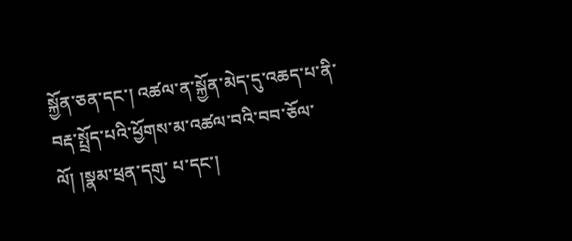སྐྱོན་ཅན་དང་། འཚལ་ན་སྐྱོན་མེད་དུ་འཆད་པ་ནི་བརྡ་སྤྲོད་པའི་ཕྱོགས་མ་འཚལ་བའི་བབ་ཅོལ་ལོ། །སྣམ་ཕྲན་དགུ་ པ་དང་།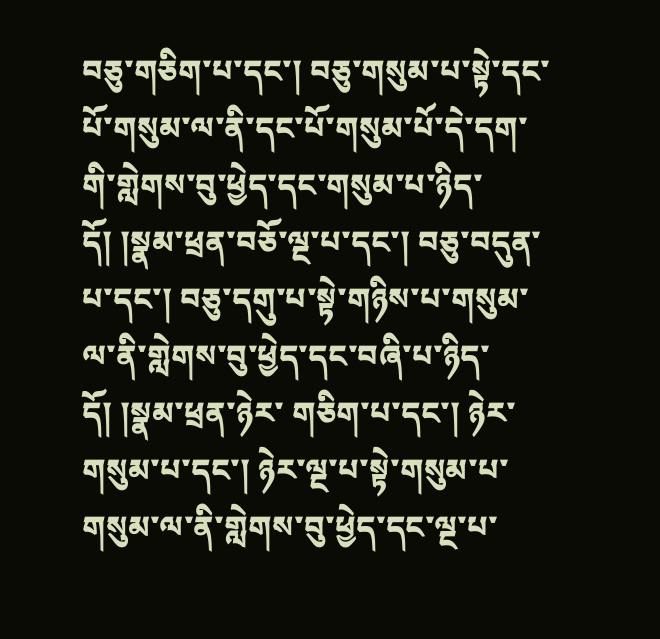བཅུ་གཅིག་པ་དང་། བཅུ་གསུམ་པ་སྟེ་དང་པོ་གསུམ་ལ་ནི་དང་པོ་གསུམ་པོ་དེ་དག་གི་གླེགས་བུ་ཕྱེད་དང་གསུམ་པ་ཉིད་དོ། །སྣམ་ཕྲན་བཅོ་ལྔ་པ་དང་། བཅུ་བདུན་པ་དང་། བཅུ་དགུ་པ་སྟེ་གཉིས་པ་གསུམ་ལ་ནི་གླེགས་བུ་ཕྱེད་དང་བཞི་པ་ཉིད་དོ། །སྣམ་ཕྲན་ཉེར་ གཅིག་པ་དང་། ཉེར་གསུམ་པ་དང་། ཉེར་ལྔ་པ་སྟེ་གསུམ་པ་གསུམ་ལ་ནི་གླེགས་བུ་ཕྱེད་དང་ལྔ་པ་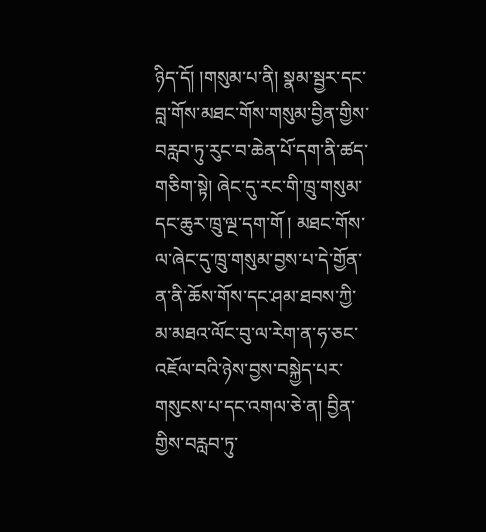ཉིད་དོ། །གསུམ་པ་ནི། སྣམ་སྦྱར་དང་བླ་གོས་མཐང་གོས་གསུམ་བྱིན་གྱིས་བརླབ་ཏུ་རུང་བ་ཆེན་པོ་དག་ནི་ཚད་གཅིག་སྟེ། ཞེང་དུ་རང་གི་ཁྲུ་གསུམ་དང་ཆུར་ཁྲུ་ལྔ་དག་གོ ། མཐང་གོས་ལ་ཞེང་དུ་ཁྲུ་གསུམ་བྱས་པ་དེ་གྱོན་ན་ནི་ཆོས་གོས་དང་ཤམ་ཐབས་ཀྱི་མ་མཐའ་ལོང་བུ་ལ་རེག་ན་ཧ་ཅང་འཇོལ་བའི་ཉེས་བྱས་བསྐྱེད་པར་གསུངས་པ་དང་འགལ་ཅེ་ན། བྱིན་གྱིས་བརླབ་ཏུ་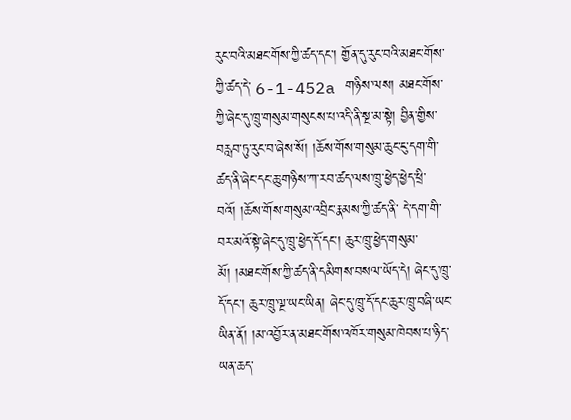རུང་བའི་མཐང་གོས་ཀྱི་ཚད་དང་། གྱོན་དུ་རུང་བའི་མཐང་གོས་ཀྱི་ཚད་དེ་ 6-1-452a གཉིས་ལས། མཐང་གོས་ཀྱི་ཞེང་དུ་ཁྲུ་གསུམ་གསུངས་པ་འདི་ནི་སྔ་མ་སྟེ། བྱིན་གྱིས་བརླབ་ཏུ་རུང་བ་ཞེས་སོ། །ཆོས་གོས་གསུམ་ཆུང་ངུ་དག་གི་ཚད་ནི་ཞེང་དང་ཆུ་གཉིས་ཀ་རབ་ཚད་ལས་ཁྲུ་ཕྱེད་ཕྱེད་ཕྲི་བའོ། །ཆོས་གོས་གསུམ་འབྲིང་རྣམས་ཀྱི་ཚད་ནི་ དེ་དག་གི་བར་མའོ་སྟེ་ཞེང་དུ་ཁྲུ་ཕྱེད་དོ་དང་། ཆུར་ཁྲུ་ཕྱེད་གསུམ་མོ། །མཐང་གོས་ཀྱི་ཚད་ནི་དམིགས་བསལ་ཡོད་དེ། ཞེང་དུ་ཁྲུ་དོ་དང་། ཆུར་ཁྲུ་ལྔ་ཡང་ཡིན། ཞེང་དུ་ཁྲུ་དོ་དང་ཆུར་ཁྲུ་བཞི་ཡང་ཡིན་ནོ། །མ་འབྱོར་ན་མཐང་གོས་འཁོར་གསུམ་ཁེབས་པ་ཉིད་ཡན་ཆད་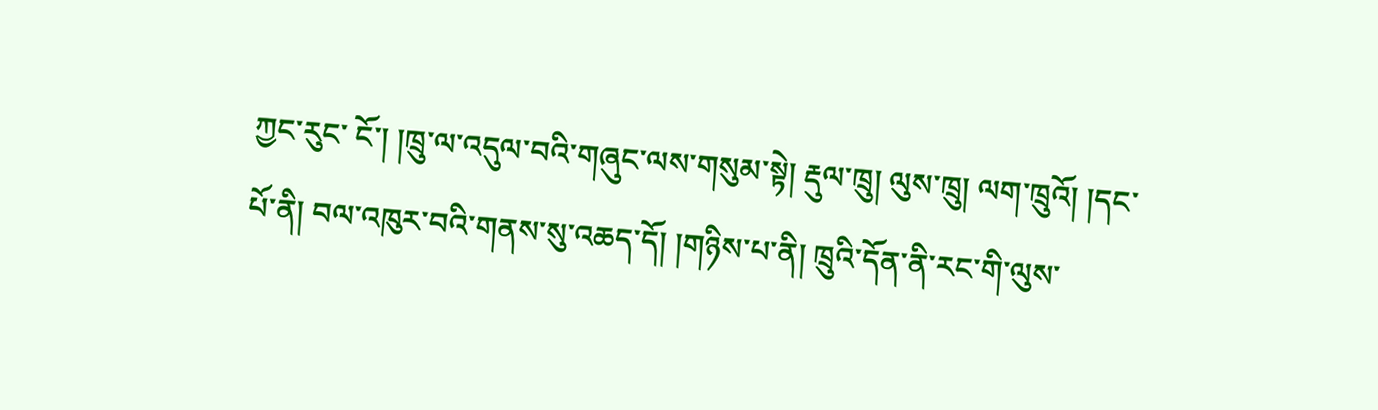ཀྱང་རུང་ ངོ་། །ཁྲུ་ལ་འདུལ་བའི་གཞུང་ལས་གསུམ་སྟེ། རྡུལ་ཁྲུ། ལུས་ཁྲུ། ལག་ཁྲུའོ། །དང་པོ་ནི། བལ་འཁུར་བའི་གནས་སུ་འཆད་དོ། །གཉིས་པ་ནི། ཁྲུའི་དོན་ནི་རང་གི་ལུས་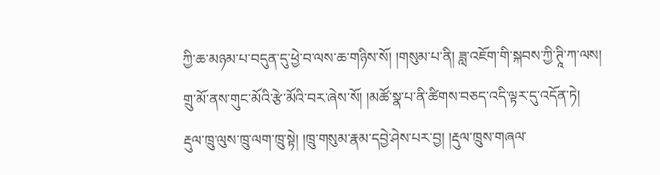ཀྱི་ཆ་མཉམ་པ་བདུན་དུ་ཕྱེ་བ་ལས་ཆ་གཉིས་སོ། །གསུམ་པ་ནི། ཟླ་འཇོག་གི་སྐབས་ཀྱི་ཊཱི་ཀ་ལས། གྲུ་མོ་ནས་གུང་མོའི་རྩེ་མོའི་བར་ཞེས་སོ། །མཚོ་སྣ་པ་ནི་ཚིགས་བཅད་འདི་ལྟར་དུ་འདོན་ཏེ། རྡུལ་ཁྲུ་ལུས་ཁྲུ་ལག་ཁྲུ་སྟེ། །ཁྲུ་གསུམ་རྣམ་དབྱེ་ཤེས་པར་བྱ། །རྡུལ་ཁྲུས་གཞལ་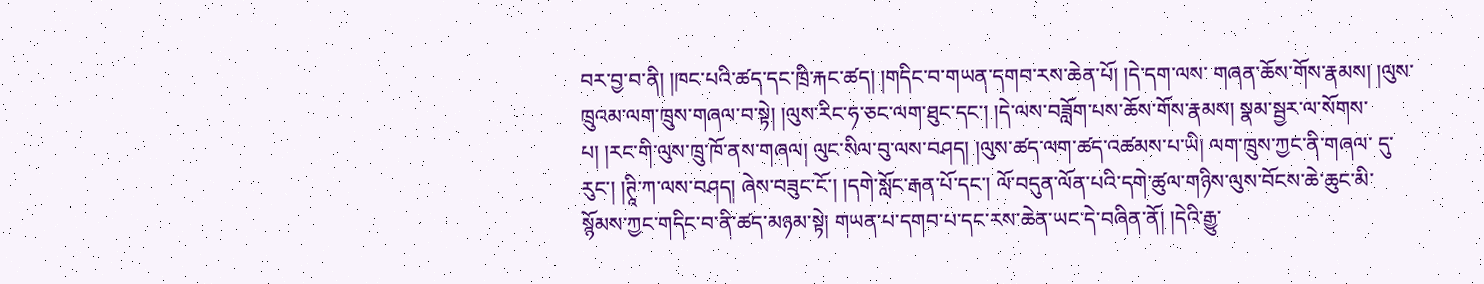བར་བྱ་བ་ནི། །ཁང་པའི་ཚད་དང་ཁྲི་རྐང་ཚད། །གདིང་བ་གཡན་དགབ་རས་ཆེན་པོ། །དེ་དག་ལས་ གཞན་ཆོས་གོས་རྣམས། །ལུས་ཁྲུའམ་ལག་ཁྲུས་གཞལ་བ་སྟེ། །ལུས་རིང་ཧ་ཅང་ལག་ཐུང་དང་། །དེ་ལས་བཟློག་པས་ཆོས་གོས་རྣམས། སྣམ་སྦྱར་ལ་སོགས་པ། །རང་གི་ལུས་ཁྲུ་ཁོ་ནས་གཞལ། ལུང་སིལ་བུ་ལས་བཤད། །ལུས་ཚད་ལག་ཚད་འཚམས་པ་ཡི། ལག་ཁྲུས་ཀྱང་ནི་གཞལ་ དུ་རུང་། །ཊཱི་ཀ་ལས་བཤད། ཞེས་བཟུང་ངོ་། །དགེ་སློང་རྒན་པོ་དང་། ལོ་བདུན་ལོན་པའི་དགེ་ཚུལ་གཉིས་ལུས་བོངས་ཆེ་ཆུང་མི་སྙོམས་ཀྱང་གདིང་བ་ནི་ཚད་མཉམ་སྟེ། གཡན་པ་དགབ་པ་དང་རས་ཆེན་ཡང་དེ་བཞིན་ནོ། །དེའི་རྒྱུ་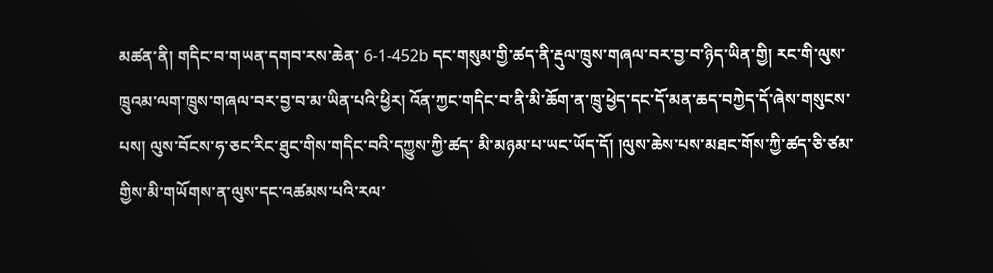མཚན་ནི། གདིང་བ་གཡན་དགབ་རས་ཆེན་ 6-1-452b དང་གསུམ་གྱི་ཚད་ནི་རྡུལ་ཁྲུས་གཞལ་བར་བྱ་བ་ཉིད་ཡིན་གྱི། རང་གི་ལུས་ཁྲུའམ་ལག་ཁྲུས་གཞལ་བར་བྱ་བ་མ་ཡིན་པའི་ཕྱིར། འོན་ཀྱང་གདིང་བ་ནི་མི་ཆོག་ན་ཁྲུ་ཕྱེད་དང་དོ་མན་ཆད་བཀྱེད་དོ་ཞེས་གསུངས་པས། ལུས་བོངས་ཧ་ཅང་རིང་ཐུང་གིས་གདིང་བའི་དཀྱུས་ཀྱི་ཚད་ མི་མཉམ་པ་ཡང་ཡོད་དོ། །ལུས་ཆེས་པས་མཐང་གོས་ཀྱི་ཚད་ཅི་ཙམ་གྱིས་མི་གཡོགས་ན་ལུས་དང་འཚམས་པའི་རལ་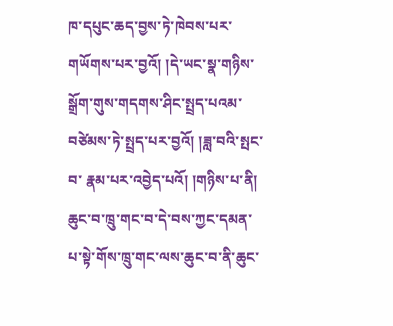ཁ་དཔུང་ཆད་བྱས་ཏེ་ཁེབས་པར་གཡོགས་པར་བྱའོ། །དེ་ཡང་སྣ་གཉིས་སྒྲོག་གུས་གདགས་ཤིང་སྤྲད་པའམ་བཙེམས་ཏེ་སྤྲད་པར་བྱའོ། །ཟླ་བའི་སྤང་བ་ རྣམ་པར་འབྱེད་པའོ། །གཉིས་པ་ནི། ཆུང་བ་ཁྲུ་གང་བ་དེ་བས་ཀྱང་དམན་པ་སྟེ་གོས་ཁྲུ་གང་ལས་ཆུང་བ་ནི་ཆུང་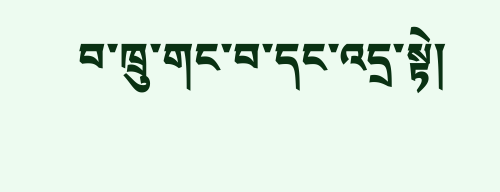བ་ཁྲུ་གང་བ་དང་འདྲ་སྟེ།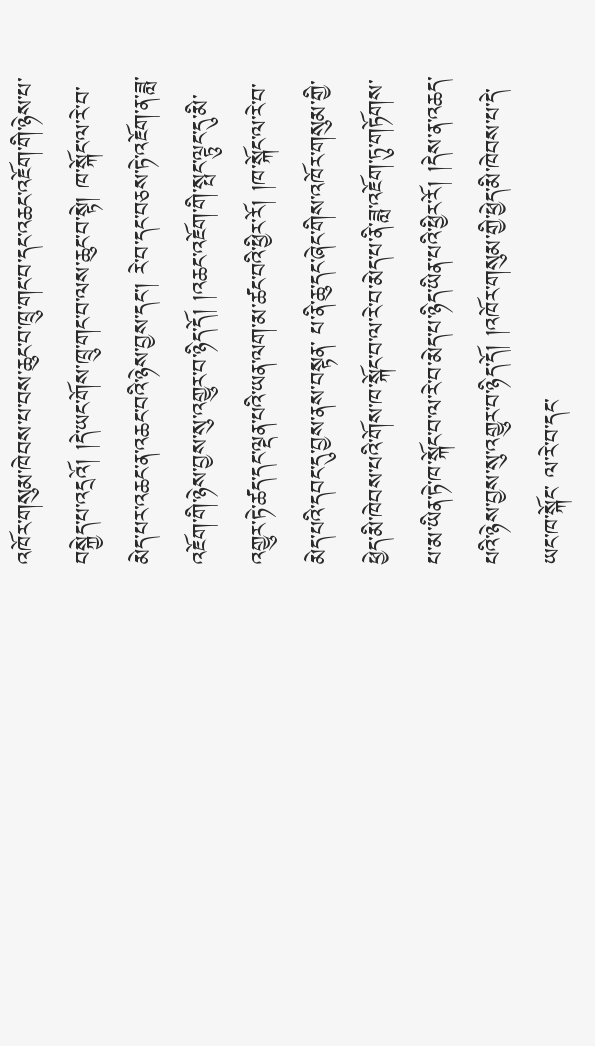འཁོར་གསུམ་ཁེབས་པ་བས་ཆུང་བ་ཁྲུ་གང་བ་དང་འཆང་འཇོག་གི་ཉེས་པ་བསྐྱེད་པ་འདྲའོ། །དེ་ཡང་གོས་ཁྲུ་གང་བ་ལས་ཆུང་བ་སྟེ། ཁ་སྐོང་ལ་རེ་བ་མེད་པར་འཆང་ན་འཆང་བའི་ཉེས་བྱས་དང་། རེ་བ་དང་བཅས་ཏེ་འཇོག་ན་ཟླ་འཇོག་གི་ཉེས་བྱས་སུ་འགྱུར་བ་ཉིད་དོ། །འཆང་འཇོག་གི་སྤང་ལྟུང་དུ་མི་འགྱུར་ཏེ་ཚད་དང་ལྡན་པའི་ཡན་ལག་མ་ཚང་བའི་ཕྱིར་རོ། །ཁ་སྐོང་ལ་རེ་བ་མེད་པའི་དབང་དུ་བྱས་ནས་བསྟན་ པ་ནི་ཆུ་དང་ཞེང་གིས་འཁོར་གསུམ་གྱི་ཕྱེད་མི་ཁེབས་པའི་གོས་ཁ་སྐོང་བ་ལ་རེ་བ་མེད་པ་ནི་ཟླ་འཇོག་ཏུ་གཏོགས་པ་མ་ཡིན་ཏེ་ཁ་སྐོང་བ་ལ་རེ་བ་མེད་པ་ཉིད་ཡིན་པའི་ཕྱིར་རོ། །དེས་ན་འཆད་པའི་ཉེས་བྱས་སུ་འགྱུར་བ་ཉིད་དོ། །འཁོར་གསུམ་གྱི་ཕྱེད་མི་ཁེབས་པ་དེ་ཡང་ཁ་སྐོང་ ལ་རེ་བ་དང་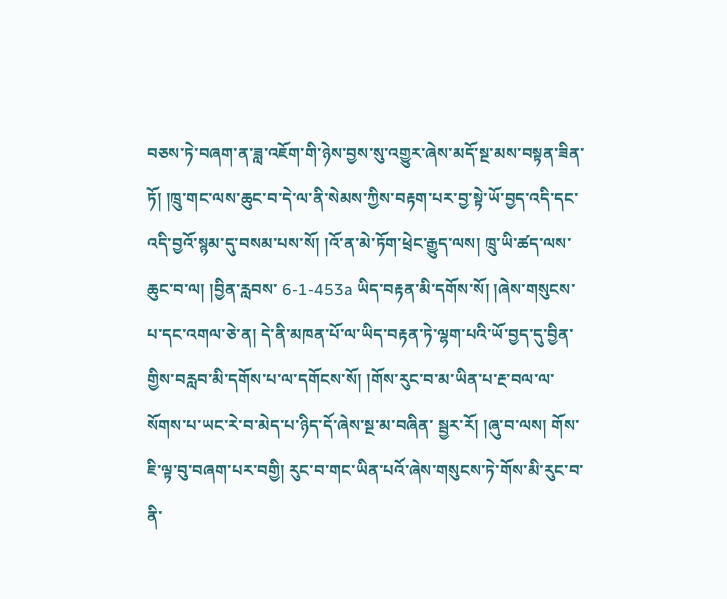བཅས་ཏེ་བཞག་ན་ཟླ་འཇོག་གི་ཉེས་བྱས་སུ་འགྱུར་ཞེས་མདོ་སྔ་མས་བསྟན་ཟིན་ཏོ། །ཁྲུ་གང་ལས་ཆུང་བ་དེ་ལ་ནི་སེམས་ཀྱིས་བརྟག་པར་བྱ་སྟེ་ཡོ་བྱད་འདི་དང་འདི་བྱའོ་སྙམ་དུ་བསམ་པས་སོ། །འོ་ན་མེ་ཏོག་ཕྲེང་རྒྱུད་ལས། ཁྲུ་ཡི་ཚད་ལས་ཆུང་བ་ལ། །བྱིན་རླབས་ 6-1-453a ཡིད་བརྟན་མི་དགོས་སོ། །ཞེས་གསུངས་པ་དང་འགལ་ཅེ་ན། དེ་ནི་མཁན་པོ་ལ་ཡིད་བརྟན་ཏེ་ལྷག་པའི་ཡོ་བྱད་དུ་བྱིན་གྱིས་བརླབ་མི་དགོས་པ་ལ་དགོངས་སོ། །གོས་རུང་བ་མ་ཡིན་པ་རྔ་བལ་ལ་སོགས་པ་ཡང་རེ་བ་མེད་པ་ཉིད་དོ་ཞེས་སྔ་མ་བཞིན་ སྦྱར་རོ། །ཞུ་བ་ལས། གོས་ཇི་ལྟ་བུ་བཞག་པར་བགྱི། རུང་བ་གང་ཡིན་པའོ་ཞེས་གསུངས་ཏེ་གོས་མི་རུང་བ་ནི་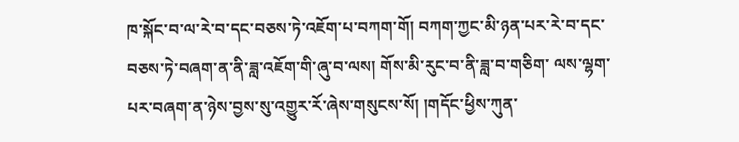ཁ་སྐོང་བ་ལ་རེ་བ་དང་བཅས་ཏེ་འཇོག་པ་བཀག་གོ། བཀག་ཀྱང་མི་ཉན་པར་རེ་བ་དང་བཅས་ཏེ་བཞག་ན་ནི་ཟླ་འཇོག་གི་ཞུ་བ་ལས། གོས་མི་རུང་བ་ནི་ཟླ་བ་གཅིག་ ལས་ལྷག་པར་བཞག་ན་ཉེས་བྱས་སུ་འགྱུར་རོ་ཞེས་གསུངས་སོ། །གདོང་ཕྱིས་ཀུན་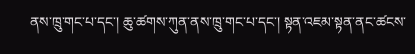ནས་ཁྲུ་གང་པ་དང་། ཆུ་ཚགས་ཀུན་ནས་ཁྲུ་གང་པ་དང་། སྟན་འཇམ་སྟན་ནང་ཚངས་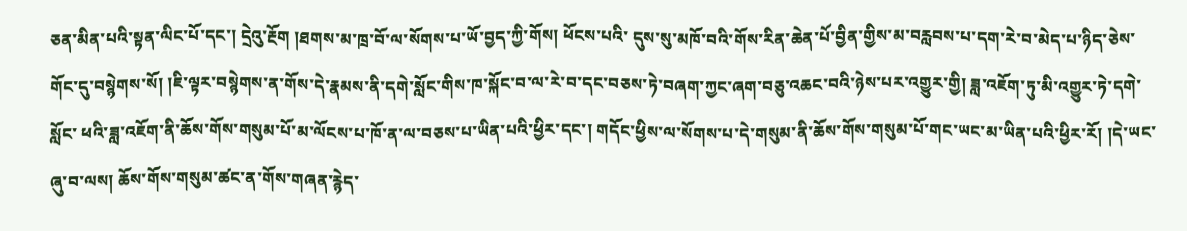ཅན་མིན་པའི་སྟན་ལིང་པོ་དང་། དྲེའུ་རྔོག །ཐགས་མ་ཁྲ་བོ་ལ་སོགས་པ་ཡོ་བྱད་ཀྱི་གོས། ཕོངས་པའི་ དུས་སུ་མཁོ་བའི་གོས་རིན་ཆེན་པོ་བྱིན་གྱིས་མ་བརླབས་པ་དག་རེ་བ་མེད་པ་ཉིད་ཅེས་གོང་དུ་བསྙེགས་སོ། །ཇི་ལྟར་བསྙེགས་ན་གོས་དེ་རྣམས་ནི་དགེ་སློང་གིས་ཁ་སྐོང་བ་ལ་རེ་བ་དང་བཅས་ཏེ་བཞག་ཀྱང་ཞག་བཅུ་འཆང་བའི་ཉེས་པར་འགྱུར་གྱི། ཟླ་འཇོག་ཏུ་མི་འགྱུར་ཏེ་དགེ་སློང་ ཕའི་ཟླ་འཇོག་ནི་ཆོས་གོས་གསུམ་པོ་མ་ལོངས་པ་ཁོ་ན་ལ་བཅས་པ་ཡིན་པའི་ཕྱིར་དང་། གདོང་ཕྱིས་ལ་སོགས་པ་དེ་གསུམ་ནི་ཆོས་གོས་གསུམ་པོ་གང་ཡང་མ་ཡིན་པའི་ཕྱིར་རོ། །དེ་ཡང་ཞུ་བ་ལས། ཆོས་གོས་གསུམ་ཚང་ན་གོས་གཞན་རྙེད་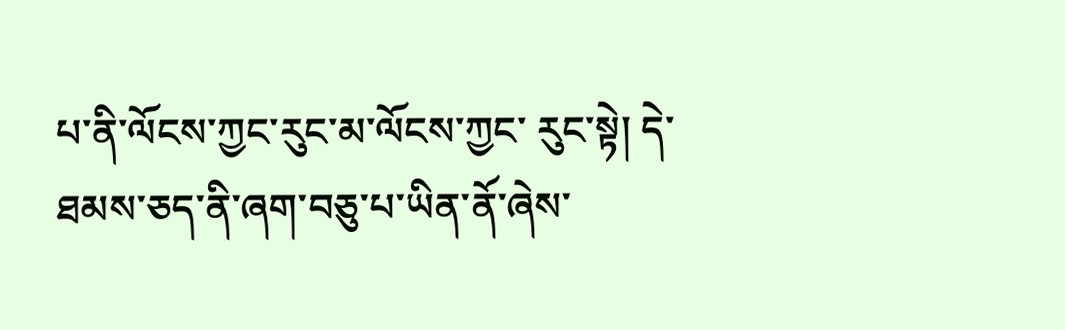པ་ནི་ལོངས་ཀྱང་རུང་མ་ལོངས་ཀྱང་ རུང་སྟེ། དེ་ཐམས་ཅད་ནི་ཞག་བཅུ་པ་ཡིན་ནོ་ཞེས་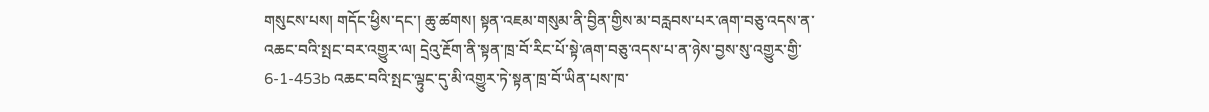གསུངས་པས། གདོང་ཕྱིས་དང་། ཆུ་ཚགས། སྟན་འཇམ་གསུམ་ནི་བྱིན་གྱིས་མ་བརླབས་པར་ཞག་བཅུ་འདས་ན་འཆང་བའི་སྤང་བར་འགྱུར་ལ། དྲེའུ་རྔོག་ནི་སྟན་ཁྲ་བོ་རིང་པོ་སྟེ་ཞག་བཅུ་འདས་པ་ན་ཉེས་བྱས་སུ་འགྱུར་གྱི་ 6-1-453b འཆང་བའི་སྤང་ལྟུང་དུ་མི་འགྱུར་ཏེ་སྟན་ཁྲ་བོ་ཡིན་པས་ཁ་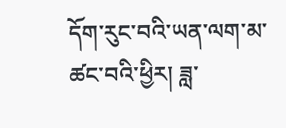དོག་རུང་བའི་ཡན་ལག་མ་ཚང་བའི་ཕྱིར། ཟླ་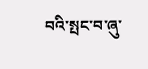བའི་སྤང་བ་ཞུ་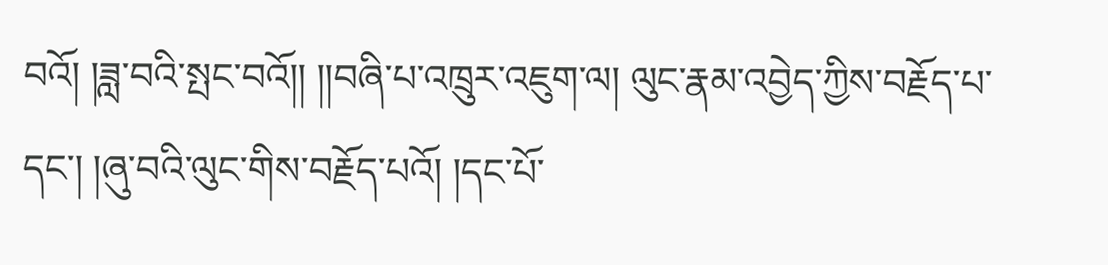བའོ། །ཟླ་བའི་སྤང་བའོ།། །།བཞི་པ་འཁྲུར་འཇུག་ལ། ལུང་རྣམ་འབྱེད་ཀྱིས་བརྗོད་པ་དང་། །ཞུ་བའི་ལུང་གིས་བརྗོད་པའོ། །དང་པོ་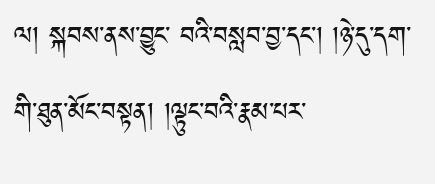ལ། སྐབས་ནས་བྱུང་ བའི་བསླབ་བྱ་དང་། །ཉེ་དུ་དག་གི་ཐུན་མོང་བསྟན། །ལྟུང་བའི་རྣམ་པར་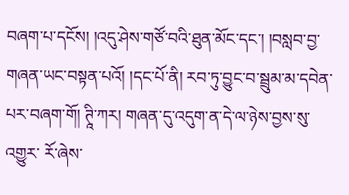བཞག་པ་དངོས། །འདུ་ཤེས་གཙོ་བའི་ཐུན་མོང་དང་། །བསླབ་བྱ་གཞན་ཡང་བསྟན་པའོ། །དང་པོ་ནི། རབ་ཏུ་བྱུང་བ་སྦྲུམ་མ་དབེན་པར་བཞག་གོ། ཊཱི་ཀར། གཞན་དུ་འདུག་ན་དེ་ལ་ཉེས་བྱས་སུ་འགྱུར་ རོ་ཞེས་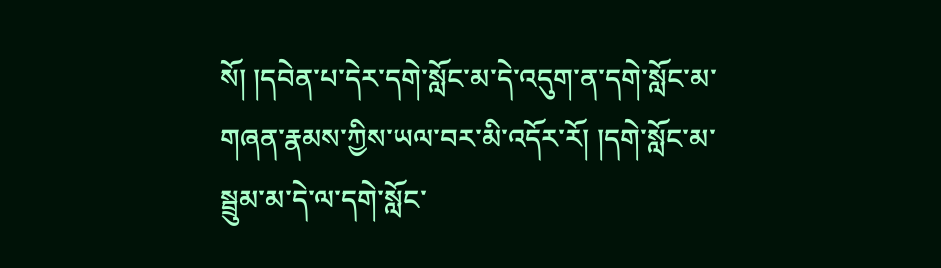སོ། །དབེན་པ་དེར་དགེ་སློང་མ་དེ་འདུག་ན་དགེ་སློང་མ་གཞན་རྣམས་ཀྱིས་ཡལ་བར་མི་འདོར་རོ། །དགེ་སློང་མ་སྦྲུམ་མ་དེ་ལ་དགེ་སློང་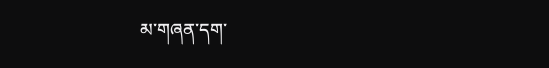མ་གཞན་དག་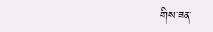གིས་ཟན་